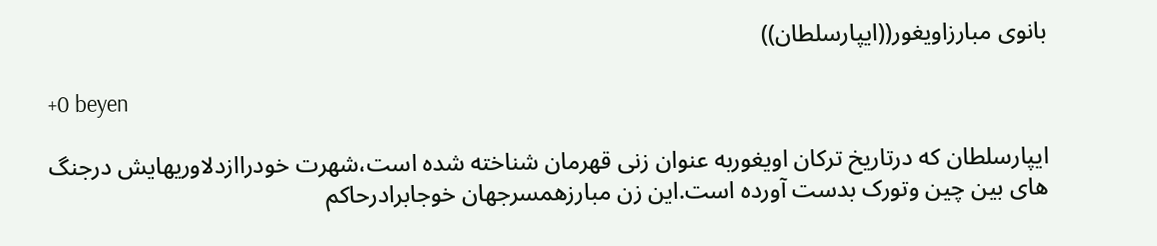بانوی مبارزاویغور((ایپارسلطان))

+0 beyen

ایپارسلطان که درتاریخ ترکان اویغوربه عنوان زنی قهرمان شناخته شده است،شهرت خودراازدلاوریهایش درجنگ های بین چین وتورک بدست آورده است.این زن مبارزهمسرجهان خوجابرادرحاکم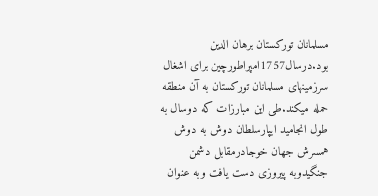مسلمانان تورکستان برهان الدین بود.درسال1757امپراطورچین برای اشغال سرزمینهای مسلمانان تورکستان به آن منطقه حمله میکند.طی این مبارزات که دوسال به طول انجامید ایپارسلطان دوش به دوش همسرش جهان خوجادرمقابل دشمن جنگیدوبه پیروزی دست یافت وبه عنوان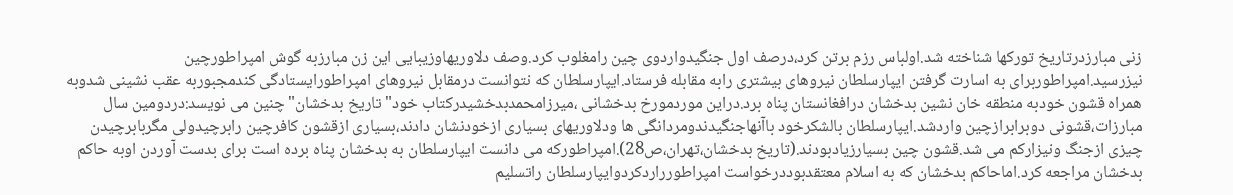زنی مبارزدرتاریخ تورکها شناخته شد.اولباس رزم برتن کرد،درصف اول جنگیدواردوی چین رامغلوب کرد.وصف دلاوریهاوزیبایی این زن مبارزبه گوش امپراطورچین نیزرسید.امپراطوربرای به اسارت گرفتن ایپارسلطان نیروهای بیشتری رابه مقابله فرستاد.ایپارسلطان که نتوانست درمقابل نیروهای امپراطورایستادگی کندمجبوربه عقب نشینی شدوبه همراه قشون خودبه منطقه خان نشین بدخشان درافغانستان پناه برد.دراین موردمورخ بدخشانی ،میرزامحمدبدخشیدرکتاب خود"تاریخ بدخشان"چنین می نویسد:دردومین سال مبارزات،قشونی دوبرابرازچین واردشد.ایپارسلطان بالشکرخود باآنهاجنگیدندومردانگی ها ودلاوریهای بسیاری ازخودنشان دادند،بسیاری ازقشون کافرچین رابرچیدولی مگربابرچیدن چیزی ازجنگ ونیزارکم می شد.قشون چین بسیارزیادبودند.(تاریخ بدخشان،تهران،ص28).امپراطورکه می دانست ایپارسلطان به بدخشان پناه برده است برای بدست آوردن اوبه حاکم بدخشان مراجعه کرد.اماحاکم بدخشان که به اسلام معتقدبوددرخواست امپراطورراردکردوایپارسلطان راتسلیم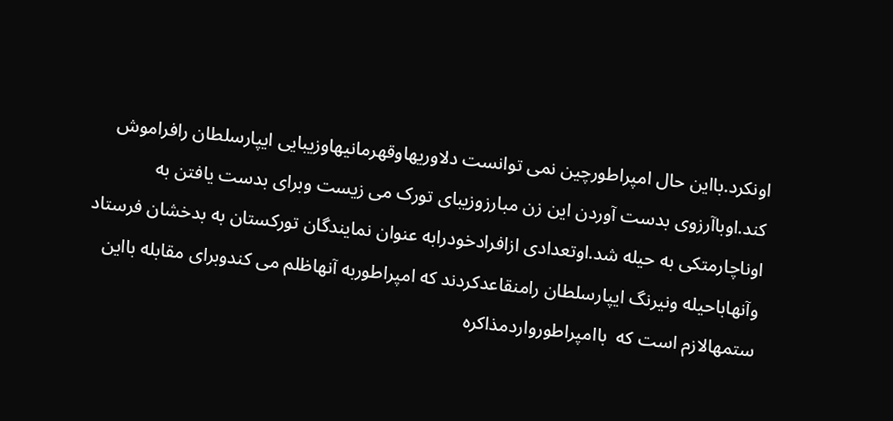اونکرد.بااین حال امپراطورچین نمی توانست دلاوریهاوقهرمانیهاوزیبایی ایپارسلطان رافراموش کند.اوباآرزوی بدست آوردن این زن مبارزوزیبای تورک می زیست وبرای بدست یافتن به اوناچارمتکی به حیله شد.اوتعدادی ازافرادخودرابه عنوان نمایندگان تورکستان به بدخشان فرستاد وآنهاباحیله ونیرنگ ایپارسلطان رامنقاعدکردند که امپراطوربه آنهاظلم می کندوبرای مقابله بااین ستمهالازم است که  باامپراطورواردمذاکره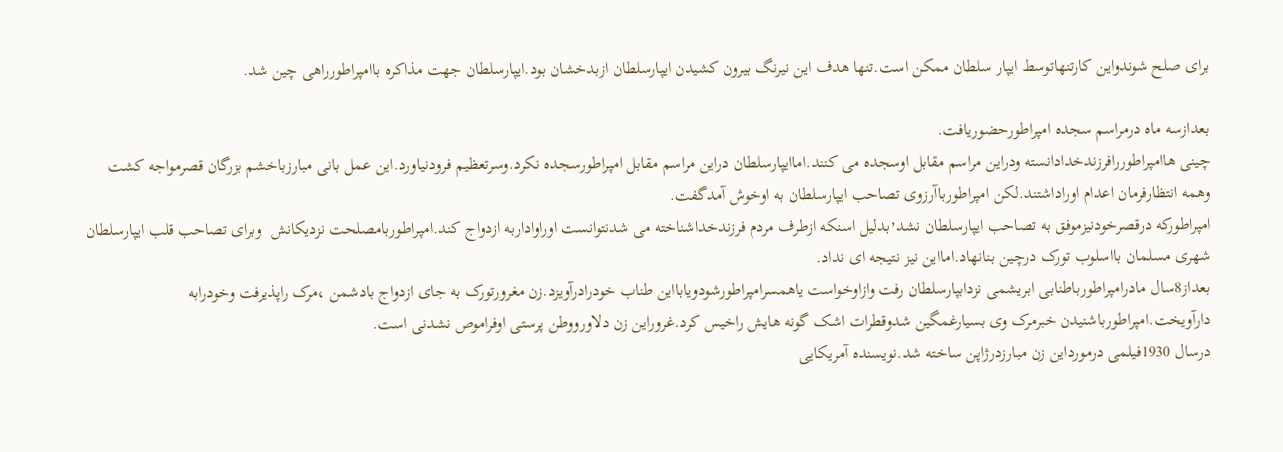برای صلح شوندواین کارتنهاتوسط ایپار سلطان ممکن است.تنها هدف این نیرنگ بیرون کشیدن ایپارسلطان ازبدخشان بود.ایپارسلطان جهت مذاکره باامپراطورراهی چین شد.

بعدازسه ماه درمراسم سجده امپراطورحضوریافت.
چینی هاامپراطوررافرزندخدادانسته ودراین مراسم مقابل اوسجده می کنند.اماایپارسلطان دراین مراسم مقابل امپراطورسجده نکرد.وسرتعظیم فرودنیاورد.این عمل بانی مبارزباخشم بزرگان قصرمواجه کشت وهمه انتظارفرمان اعدام اوراداشتند.لکن امپراطورباآرزوی تصاحب ایپارسلطان به اوخوش آمدگفت.
امپراطورکه درقصرخودنیزموفق به تصاحب ایپارسلطان نشد٬بدلیل اسنکه ازطرف مردم فرزندخداشناخته می شدنتوانست اوراواداربه ازدواج کند.امپراطوربامصلحت نزدیکانش  وبرای تصاحب قلب ایپارسلطان شهری مسلمان بااسلوب تورک درچین بنانهاد.امااین نیز نتیجه ای نداد.
بعداز8سال مادرامپراطورباطنابی ابریشمی نزدابپارسلطان رفت وازاوخواست یاهمسرامپراطورشودویابااین طناب خودرادرآویزد.زن مغرورتورک به جای ازدواج بادشمن ،مرک راپذیرفت وخودرابه دارآویخت.امپراطورباشنیدن خبرمرک وی بسیارغمگین شدوقطرات اشک گونه هایش راخیس کرد.غروراین زن دلاورووطن پرستی اوفراموص نشدنی است.
درسال 1930فیلمی درمورداین زن مبارزدرژاپن ساخته شد.نویسنده آمریکایی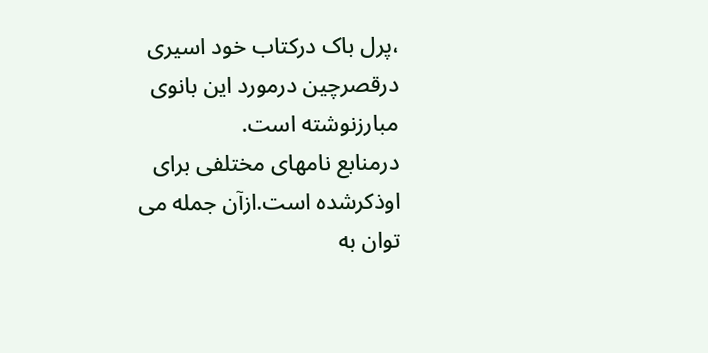،پرل باک درکتاب خود اسیری درقصرچین درمورد این بانوی مبارزنوشته است.
درمنابع نامهای مختلفی برای اوذکرشده است.ازآن جمله می توان به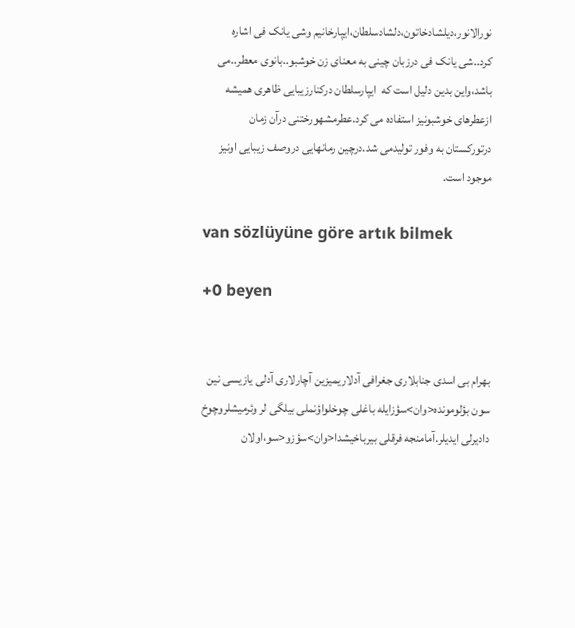نورالانور،دیلشادخاتون،دلشادسلطان،ایپارخانیم وشی یانک فی اشاره کرد..شی یانک فی درزبان چینی به معنای زن خوشبو..بانوی معطر..می باشد،واین بدین دلیل است که  ایپارسلطان درکنارزیبایی ظاهری همیشه ازعطرهای خوشبونیز استفاده می کرد.عطرمشهورختنی درآن زمان درتورکستان به وفور تولیدمی شد.درچین رمانهایی دروصف زیبایی اونیز موجود است.

van sözlüyüne göre artık bilmek

+0 beyen


بهرام بی اسدی جنابلاری جغرافی آدلاریمیزین آچارلاری آدلی یازیسی نین سون بؤلومونده<وان>سؤزایله باغلی چوخلواؤنملی بیلگی لر وئرمیشلروچوخ دادیرلی ایدیلر.آمامنجه فرقلی بیرباخیشدا<وان>سؤزو<سو،اولان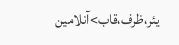یئر،ظرف،قاب>آنلامین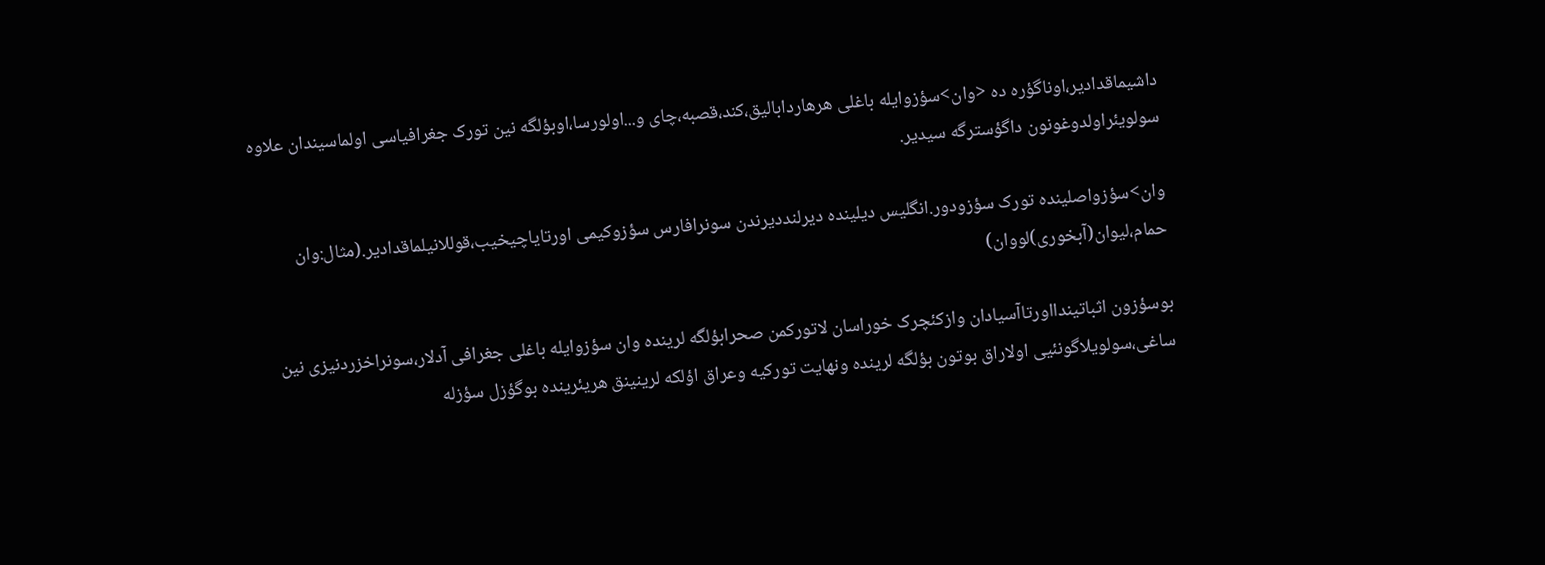داشیماقدادیر،اوناگؤره ده <وان>سؤزوایله باغلی هرهاردابالیق،کند،قصبه،چای و...اولورسا،اوبؤلگه نین تورک جغرافیاسی اولماسیندان علاوه سولویئراولدوغونون داگؤسترگه سیدیر.

وان>سؤزواصلینده تورک سؤزودور.انگلیس دیلینده دیرلنددیرندن سونرافارس سؤزوکیمی اورتایاچیخیب،قوللانیلماقدادیر.(مثال:وان حمام،لیوان(آبخوری)لووان)

بوسؤزون اثباتیندااورتاآسیادان وازکئچرک خوراسان لاتورکمن صحرابؤلگه لرینده وان سؤزوایله باغلی جغرافی آدلار،سونراخزردنیزی نین ساغی،سولویلاگونئیی اولاراق بوتون بؤلگه لرینده ونهایت تورکیه وعراق اؤلکه لرینینق هریئرینده بوگؤزل سؤزله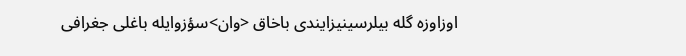اوزاوزه گله بیلرسینیزایندی باخاق <وان>سؤزوایله باغلی جغرافی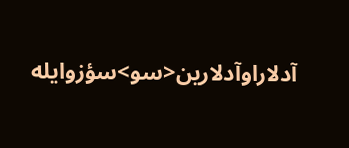آدلاراوآدلارین<سو>سؤزوایله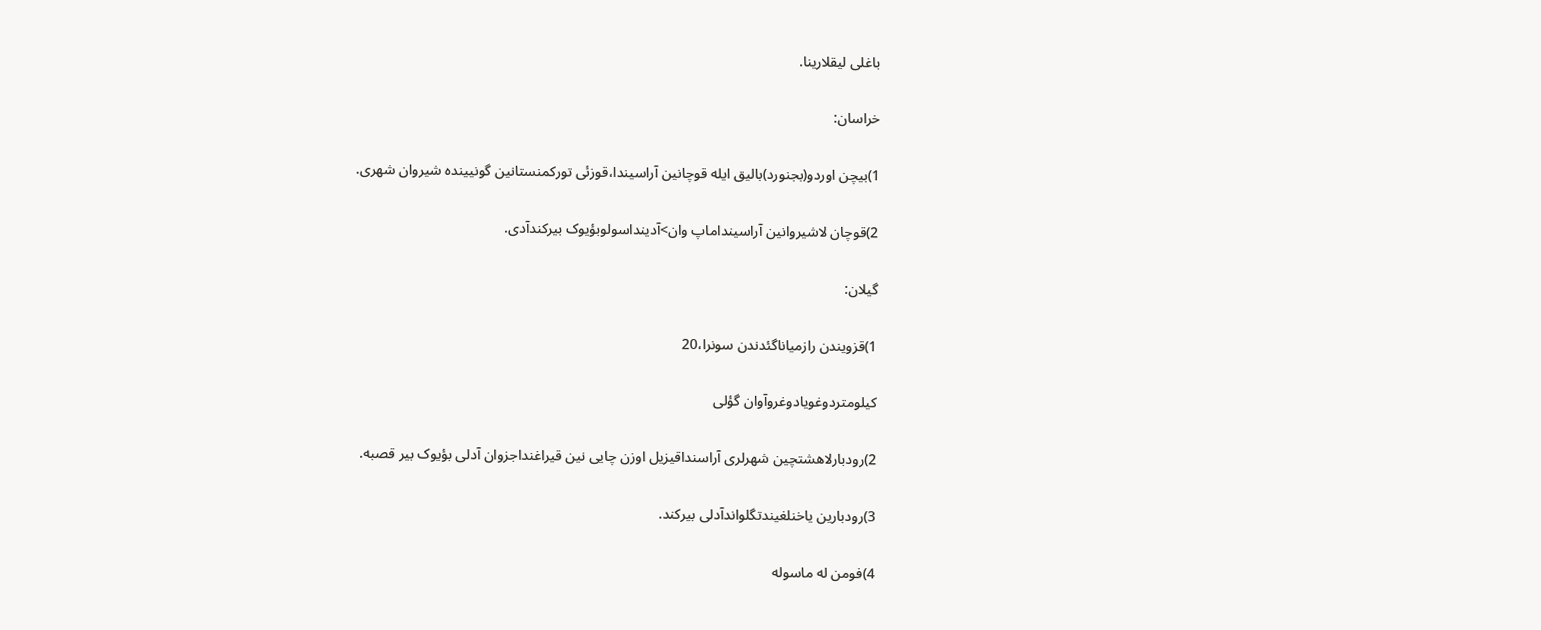باغلی لیقلارینا.

خراسان:

1)بیچن اوردو(بجنورد)بالیق ایله قوچانین آراسیندا،قوزئی تورکمنستانین گونیینده شیروان شهری.

2)قوچان لاشیروانین آراسینداماپ وان>آدینداسولوبؤیوک بیرکندآدی.

گیلان:

1)قزویندن رازمیاناگئدندن سونرا،20

کیلومتردوغویادوغروآوان گؤلی

2)رودبارلاهشتچین شهرلری آراسنداقیزیل اوزن چایی نین قیراغنداجزوان آدلی بؤیوک بیر قصبه.

3)رودبارین یاخنلغیندتگلواندآدلی بیرکند.

4)فومن له ماسوله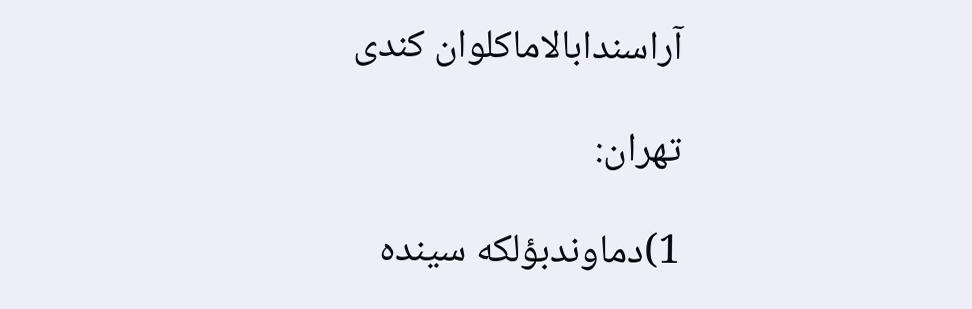آراسندابالاماکلوان کندی

تهران:

1)دماوندبؤلکه سینده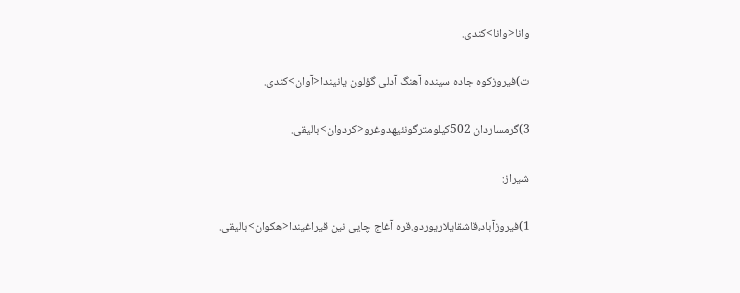وانا<وانا>کندی.

ت)فیروزکوه جاده سینده آهنگ آدلی گؤلون یانیندا<آوان>کندی.

3)گرمساردان 502کیلومترگونئیهدوغرو<کردوان>بالیقی.

شیراز:

1)فیروزآباد،قاشقایلاریوردو.قره آغاج چایی نین قیراغیندا<هکوان>بالیقی.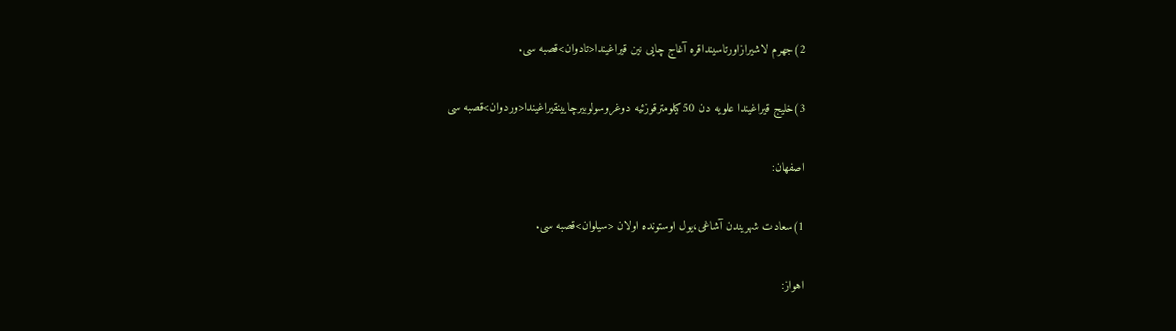2)جهرم لاشیرازاورتاسینداقره آغاج چایی نین قیراغیندا<تادوان>قصبه سی.

3)خلیج قیراغیندا علویه دن 50کیلومترقوزئیه دوغروسولوبیرچایینقیراغیندا<وردوان>قصبه سی

اصفهان:

1)سعادت شهریندن آشاغی،یول اوستونده اولان <سیلوان>قصبه سی.

اهواز: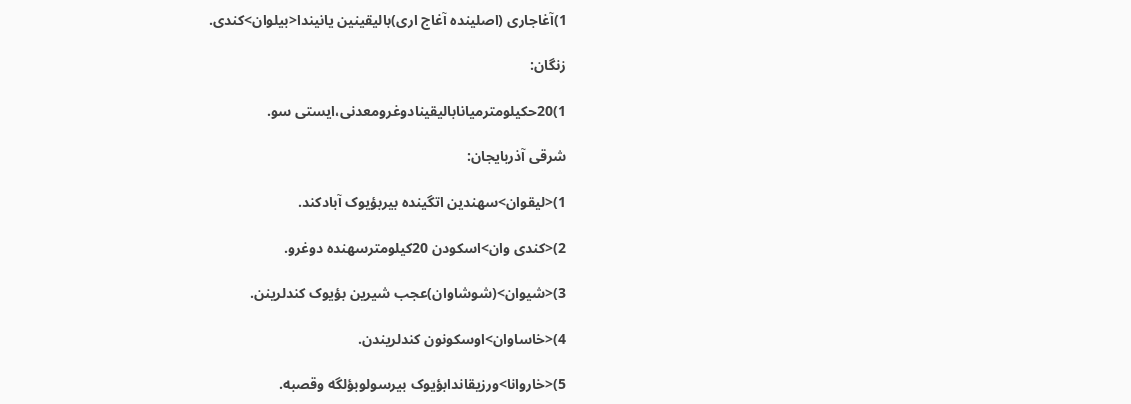1)آغاجاری (اصلینده آغاج اری)بالیقینین یانیندا<بیلوان>کندی.

زنگان:

1)20حکیلومترمیانابالیقینادوغرومعدنی،ایستی سو.

شرقی آذربایجان:

1)<لیقوان>سهندین اتگینده بیربؤیوک آبادکند.

2)<کندی وان>اسکودن 20کیلومترسهنده دوغرو.

3)<شیوان>(شوشاوان)عجب شیرین بؤیوک کندلرینن.

4)<خاساوان>اوسکونون کندلریندن.

5)<خاروانا>ورزیقاندابؤیوک بیرسولوبؤلگه وقصبه.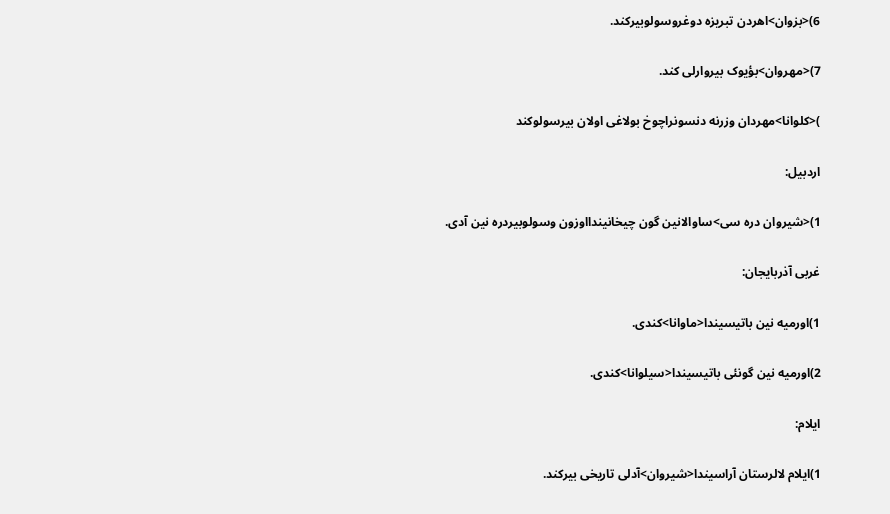6)<بزوان>اهردن تبریزه دوغروسولوبیرکند.

7)<مهروان>بؤیوک بیروارلی کند.

)<کلوانا>مهردان وزرنه دنسونراچوخ بولاغی اولان بیرسولوکند

اردبیل:

1)<شیروان دره سی>ساوالانین گون چیخانیندااوزون وسولوبیردره نین آدی.

غربی آذربایجان:

1)اورمیه نین باتیسیندا<ماوانا>کندی.

2)اورمیه نین گونئی باتیسیندا<سیلوانا>کندی.

ایلام:

1)ایلام لالرستان آراسیندا<شیروان>آدلی تاریخی بیرکند.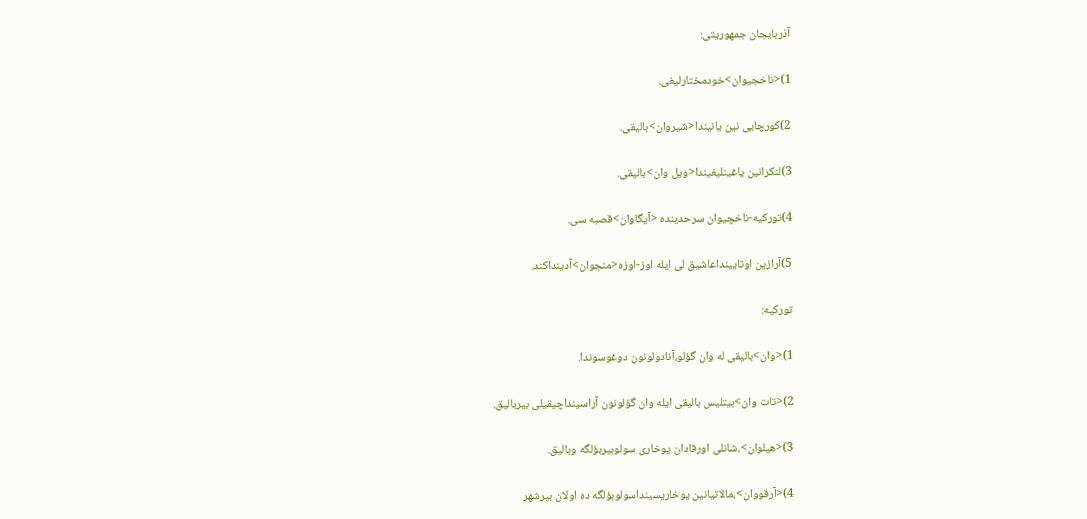آذربایجان جمهوریتی:

1)<ناخجیوان>خودمختارلیغی.

2)کورچایی نین یانیندا<شیروان>بالیقی.

3)لنکرانین یاغینلیغیندا<ویل وان>بالیقی.

4)تورکیه-ناخچیوان سرحدینده <آیگاوان>قصبه سی.

5)آرازین اوتایینداعاشیق لی ایله اوز-اوزه<منجوان>آدینداکند.

تورکیه:

1)<وان>بالیقی له وان گؤلو،آنادولونون دوغوسوندا.

2)<تات وان>بیتلیس بالیقی ایله وان گؤلونون آراسینداچیقیلی بیربالیق.

3)<هیلوان>،شانلی اورفادان یوخاری سولوبیربؤلگه وبالیق.

4)<آرقووان>،مالاتیانین یوخاریسینداسولوبؤلگه ده اولان بیرشهر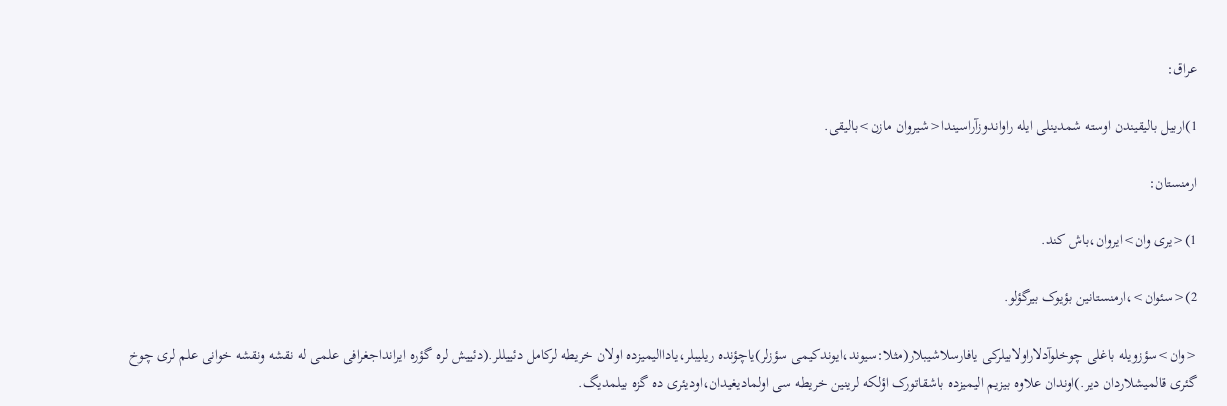عراق:

1)اربیل بالیقیندن اوسته شمدینلی ایله راواندوزآراسیندا<شیروان مازن>بالیقی.

ارمنستان:

1)<یری وان>ایروان،باش کند.

2)<سئوان>،ارمنستانین بؤیوک بیرگؤلو.

<وان>سؤزویله باغلی چوخلوآدلاراولابیلرکی یافارسلاشیبلار(مثلا:سیوند،ایوندکیمی سؤزلر)یاچؤنده ریلیبلر،یاداالیمیزده اولان خریطه لرکامل دئییللر.(دئییش لره گؤره ایرانداجغرافی علمی له نقشه ونقشه خوانی علم لری چوخ گئری قالمیشلاردان دیر.)اوندان علاوه بیزیم الیمیزده باشقاتورک اؤلکه لرینین خریطه سی اولمادیغیدان،اودیئری ده گزه بیلمدیگ.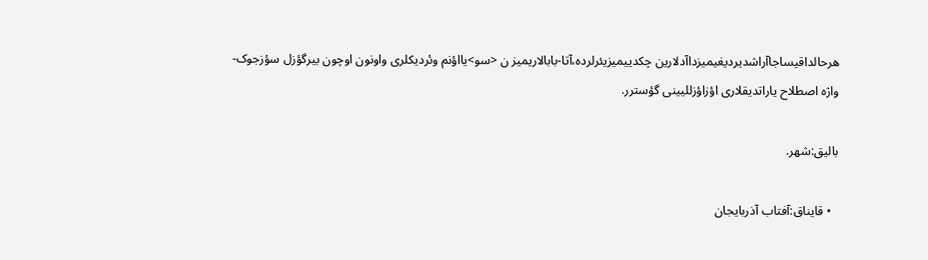هرحالداقیساجاآراشدیردیغیمیزداآدلارین چکدییمیزیئرلرده،آتا-بابالاریمیز ن <سو>یااؤنم وئردیکلری واونون اوچون بیرگؤزل سؤزجوک-واژه اصطلاح یاراتدیقلاری اؤزاؤزللیینی گؤسترر.

بالیق:شهر.

  • قایناق:آفتاب آذربایجان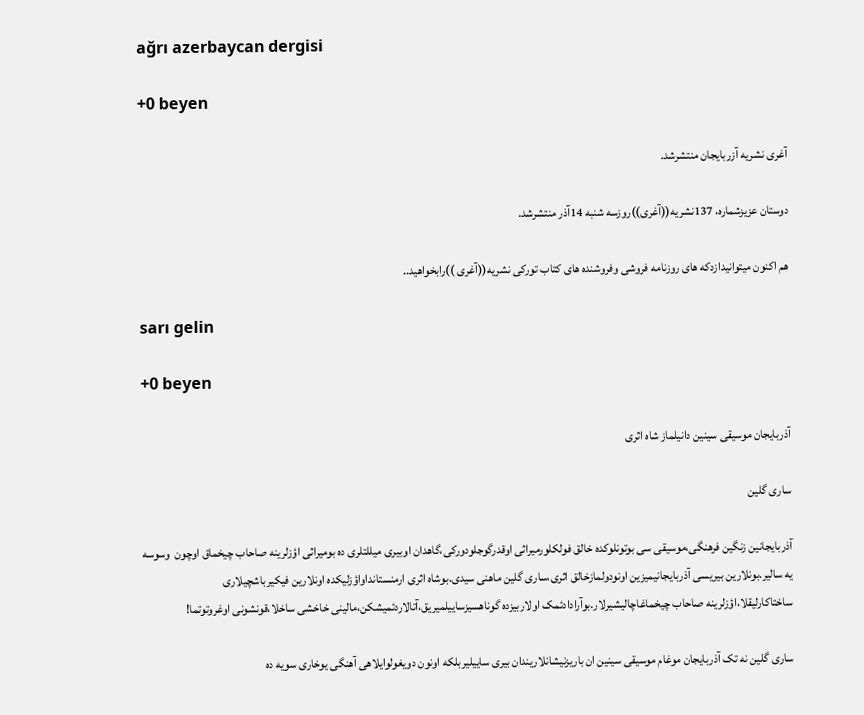aǧrı azerbaycan dergisi

+0 beyen

آغری نشریه آزربایجان منتشرشد.

دوستان عزیزشماره، 137نشریه((آغری))روزسه شنبه 14آذر منتشرشد.

هم اکنون میتوانیدازدکه های روزنامه فروشی وفروشنده های کتاب تورکی نشریه((آغری ))رابخواهید..

sarı gelin

+0 beyen

آذربایجان موسیقی سینین دانیلماز شاه اثری

ساری گلین

آذربایجانین زنگین فرهنگی،موسیقی سی بوتونلوکده خالق فولکلورمیراثی اوقدرگوجلودورکی،گاهدان اوبیری میللتلری ده بومیراثی اؤزلرینه صاحاب چیخماق اوچون  وسوسه یه سالیر.بونلارین بیریسی آذربایجانیمیزین اونودولمازخالق اثری،ساری گلین ماهنی سیدی.بوشاه اثری ارمنستانداواؤزلیکده اونلارین فیکیرباشچیلاری ساختاکارلیقلا،اؤزلرینه صاحاب چیخماغاچالیشیرلار.بوآرادادئمک اولاربیزده گوناهسیزساییلمیریق،آتالاردئمیشکن،مالینی خاخشی ساخلا،قونشونی اوغروتوتما!

ساری گلین نه تک آذربایجان موغام موسیقی سینین ان باریزنیشانلاریندان بیری ساییلیربلکه اونون دویغولوایلاهی آهنگی یوخاری سویه ده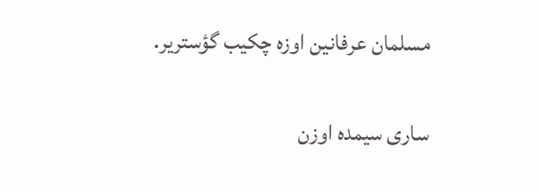مسلمان عرفانین اوزه چکیب گؤستریر.

ساری سیمده اوزن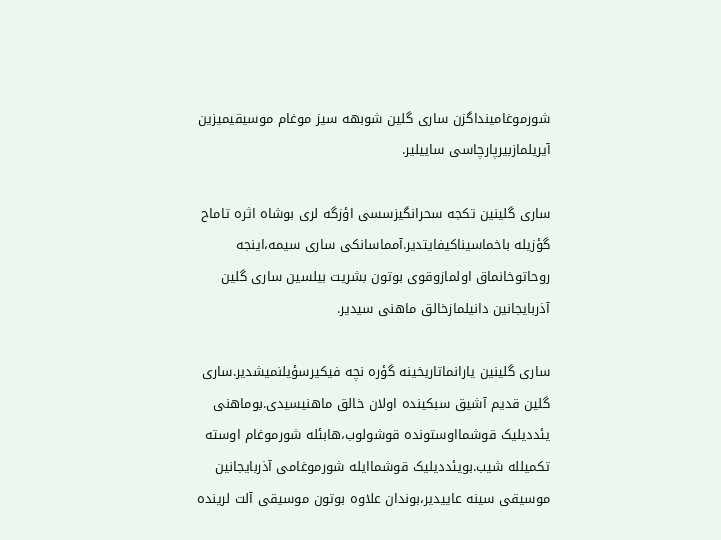شورموغامینداگزن ساری گلین شوبهه سیز موغام موسیقیمیزین آیریلمازبیرپارچاسی ساییلیر.

ساری گلینین تکجه سحرانگیزسسی اؤزگه لری بوشاه اثره تاماح گؤزیله باخماسیناکیفایتدیر.آمماسانکی ساری سیمه،اینجه روحاتوخانماق اولمازوقوی بوتون بشریت بیلسین ساری گلین آذربایجانین دانیلمازخالق ماهنی سیدیر.

ساری گلینین یارانماتاریخینه گؤره نچه فیکیرسؤیلنمیشدیر.ساری گلین قدیم آشیق سبکینده اولان خالق ماهنیسیدی.بوماهنی یئددیلیک قوشمااوستونده قوشولوب،هابئله شورموغام اوسته تکمیلله شیب.بویئددیلیک قوشماایله شورموغامی آذربایجانین موسیقی سینه عاییدیر،بوندان علاوه بوتون موسیقی آلت لرینده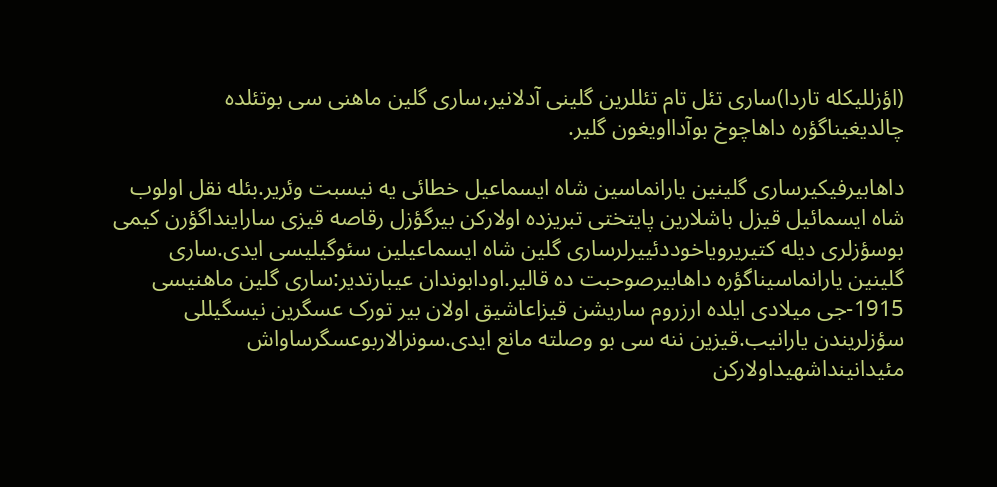(اؤزللیکله تاردا)ساری تئل تام تئللرین گلینی آدلانیر،ساری گلین ماهنی سی بوتئلده چالدیغیناگؤره داهاچوخ بوآدااویغون گلیر.

داهابیرفیکیرساری گلینین یارانماسین شاه ایسماعیل خطائی یه نیسبت وئریر.بئله نقل اولوب شاه ایسمائیل قیزل باشلارین پایتختی تبریزده اولارکن بیرگؤزل رقاصه قیزی ساراینداگؤرن کیمی بوسؤزلری دیله کتیریرویاخوددئییرلرساری گلین شاه ایسماعیلین سئوگیلیسی ایدی.ساری گلینین یارانماسیناگؤره داهابیرصوحبت ده قالیر.اودابوندان عیبارتدیر:ساری گلین ماهنیسی 1915-جی میلادی ایلده ارزروم ساریشن قیزاعاشیق اولان بیر تورک عسگرین نیسگیللی سؤزلریندن یارانیب.قیزین ننه سی بو وصلته مانع ایدی.سونرالاربوعسگرساواش مئیدانینداشهیداولارکن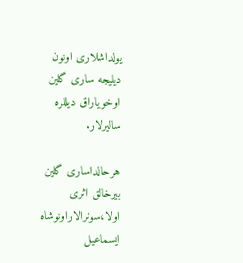یولداشلاری اونون دیلیجه ساری گلین اوخویاراق دیللره سالیرلار.

هرحالداساری گلین بیرخالق اثری اولا،سونرالاراونوشاه ایسماعیل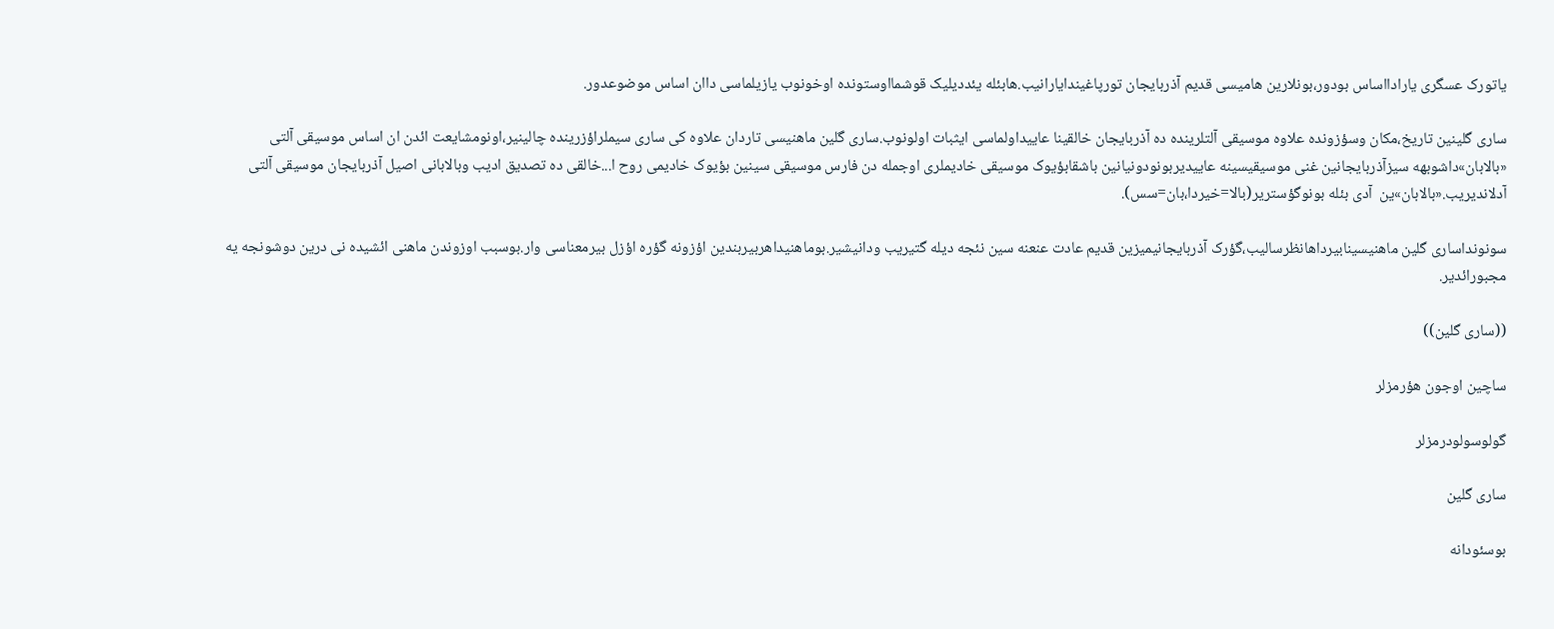یاتورک عسگری یارادااساس بودور،بونلارین هامیسی قدیم آذربایجان تورپاغیندایارانیب.هابئله یئددیلیک قوشمااوستونده اوخونوب یازیلماسی داان اساس موضوعدور.

ساری گلینین تاریخ،مکان وسؤزونده علاوه موسیقی آلتلرینده ده آذربایجان خالقینا عاییداولماسی ایثبات اولونوب.ساری گلین ماهنیسی تاردان علاوه کی ساری سیملراؤزرینده چالینیر،اونومشایعت ائدن ان اساس موسیقی آلتی «بالابان»داشوبهه سیزآذربایجانین غنی موسیقیسینه عاییدیربونودونیانین باشقابؤیوک موسیقی خادیملری اوجمله دن فارس موسیقی سینین بؤیوک خادیمی روح ا...خالقی ده تصدیق ادیب وبالابانی اصیل آذربایجان موسیقی آلتی آدلاندیریب.«بالابان»ین  آدی بئله بونوگؤستریر(بالا=خیردا،بان=سس).

سونونداساری گلین ماهنیسینابیرداهانظرسالیب،گؤرک آذربایجانیمیزین قدیم عادت عنعنه سین نئجه دیله گتیریب ودانیشیر.بوماهنیداهربیربندین اؤزونه گؤره اؤزل بیرمعناسی وار.بوسبب اوزوندن ماهنی ائشیده نی درین دوشونجه یه مجبورائدیر.

((ساری گلین))

ساچین اوجون هؤرمزلر

گولوسولودرمزلر

ساری گلین

بوسئودانه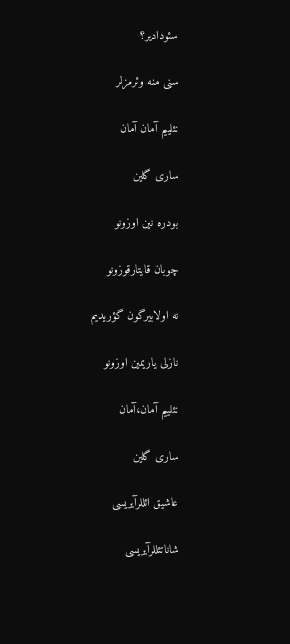سئودادیر؟

سنی منه وئرمزلر

نئلییم آمان آمان

ساری گلین

بودره نین اوزونو

چوبان قایتارقوزونو

نه اولابیرگون گؤریدیم

نازلی یاریمین اوزونو

نئلییم آمان،آمان

ساری گلین

عاشیق ائللرآیریسی

شاناتئللرآیریسی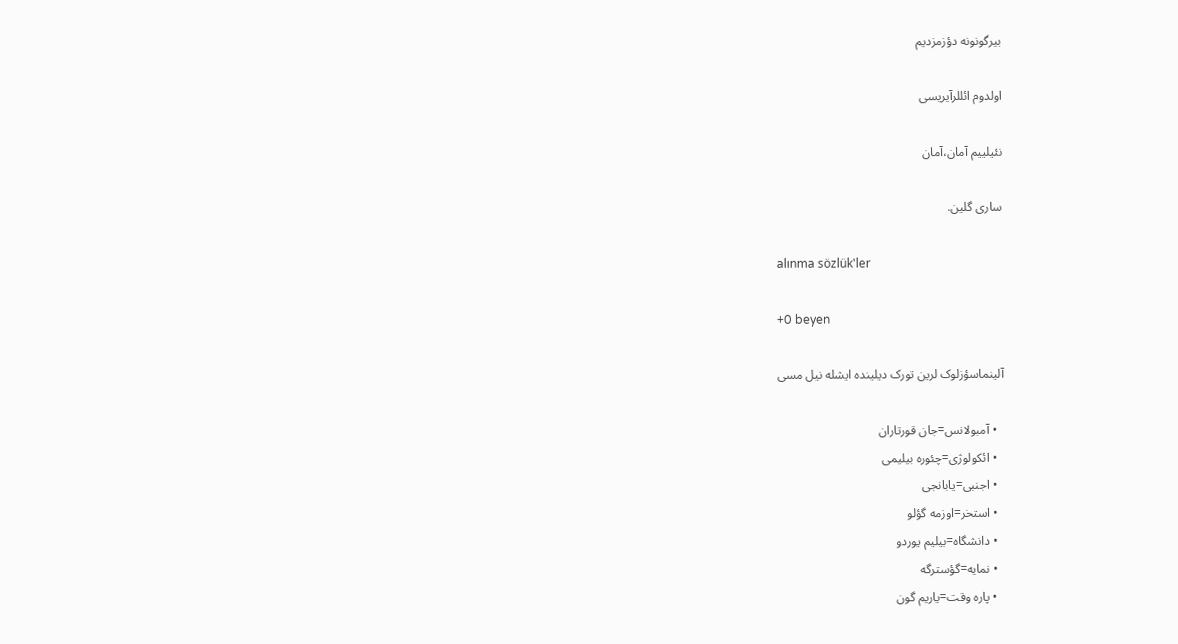بیرگونونه دؤزمزدیم

اولدوم ائللرآیریسی

نئیلییم آمان،آمان

ساری گلین.

alınma sözlük'ler

+0 beyen

آلینماسؤزلوک لرین تورک دیلینده ایشله نیل مسی

  • آمبولانس=جان قورتاران
  • ائکولوژی=چئوره بیلیمی
  • اجنبی=یابانجی
  • استخر=اوزمه گؤلو
  • دانشگاه=بیلیم یوردو
  • نمایه=گؤسترگه
  • پاره وقت=یاریم گون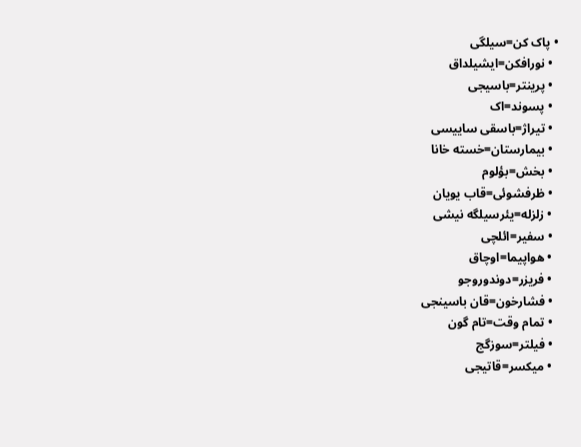• پاک کن=سیلگی
  • نورافکن=ایشیلداق
  • پرینتر=باسیجی
  • پسوند=اک
  • تیراژ=باسقی ساییسی
  • بیمارستان=خسته خانا
  • بخش=بؤلوم
  • ظرفشوئی=قاب یویان
  • زلزله=یئرسیلگه نیشی
  • سفیر=ائلچی
  • هواپیما=اوچاق
  • فریزر=دوندوروجو
  • فشارخون=قان باسینجی
  • تمام وقت=تام گون
  • فیلتر=سوزگج
  • میکسر=قاتیجی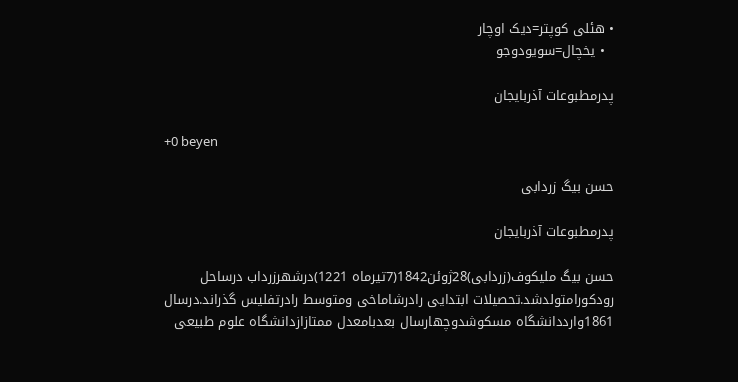• هئلی کوپتر=دیک اوچار
  • یخچال=سویودوجو

پدرمطبوعات آذربایجان

+0 beyen

حسن بیگ زردابی

پدرمطبوعات آذربایجان

حسن بیگ ملیكوف(زردابی)28ژوئن1842(7تیرماه 1221)درشهرزرداب درساحل رودكورامتولدشد.تحصیلات ابتدایی رادرشاماخی ومتوسط رادرتفلیس گذراند.درسال 1861وارددانشگاه مسكوشدوچهارسال بعدبامعدل ممتازازدانشگاه علوم طبیعی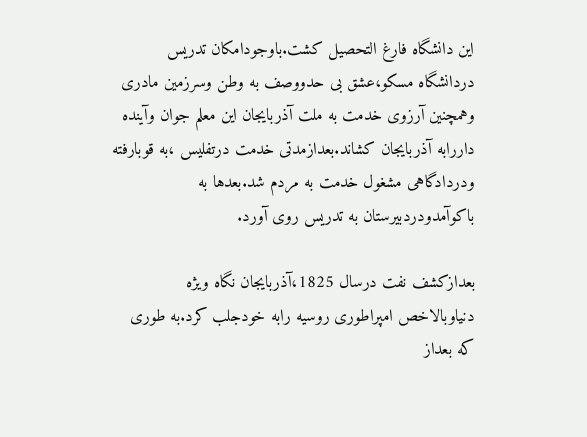این دانشگاه فارغ التحصیل كشت.باوجودامكان تدریس دردانشگاه مسكو،عشق بی حدووصف به وطن وسرزمین مادری وهمچنین آرزوی خدمت به ملت آذربایجان این معلم جوان وآینده داررابه آذربایجان كشاند.بعدازمدتی خدمت درتفلیس ،به قوبارفته ودردادگاهی مشغول خدمت به مردم شد.بعدها به باكوآمدودردبیرستان به تدریس روی آورد.

بعدازكشف نفت درسال 1825،آذربایجان نگاه ویژه دنیاوبالاخص امپراطوری روسیه رابه خودجلب كرد.به طوری كه بعداز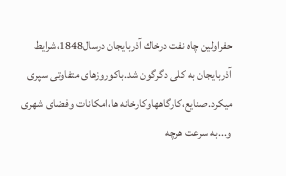حفراولین چاه نفت درخاك آذربایجان درسال1848،شرایط آذربایجان به كلی دگرگون شد.باكوروزهای متفاوتی سپری میكرد.صنایع،كارگاههاوكارخانه ها،امكانات وفضای شهری و...به سرعت هرچه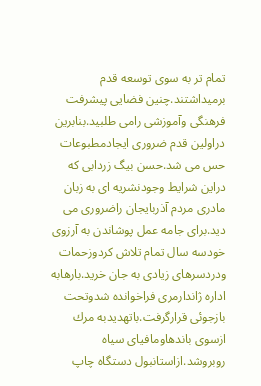تمام تر به سوی توسعه قدم برمیداشتند.چنین فضایی پیشرفت فرهنگی وآموزشی رامی طلبید.بنابرین دراولین قدم ضروری ایجادمطبوعات حس می شد.حسن بیگ زردابی كه دراین شرایط وجودنشریه ای به زبان مادری مردم آذربایجان راضروری می دید.برای جامه عمل پوشاندن به آرزوی خودسه سال تمام تلاش كردوزحمات ودردسرهای زیادی به جان خرید.بارهابه اداره ژاندارمری فراخوانده شدوتحت بازجوئی قرارگرفت.باتهدیدبه مرك ازسوی باندهاومافیای سیاه روبروشد.ازاستانبول دستگاه چاپ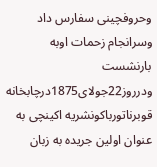وحروفچینی سفارس داد وسرانجام زحمات اوبه بارنشست ودرروز22جولای1875درچابخانه قوبرناتورباكونشریه اكینچی به عنوان اولین جریده به زبان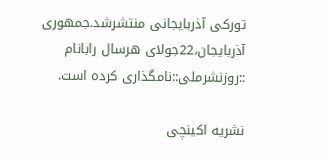توركی آذربایجانی منتشرشد.جمهوری آذربایجان،22جولای هرسال رابانام ::روزنشرملی::نامگذاری كرده است.

نشریه اكینچی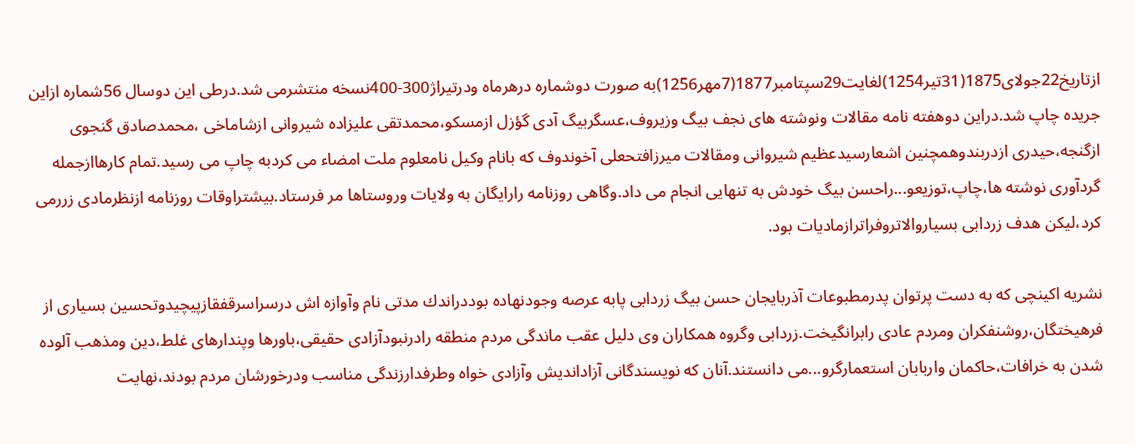ازتاریخ22جولای1875(31تیر1254)لغایت29سپتامبر1877(7مهر1256)به صورت دوشماره درهرماه ودرتیراژ300-400نسخه منتشرمی شد.درطی این دوسال 56شماره ازاین جریده چاپ شد.دراین دوهفته نامه مقالات ونوشته های نجف بیگ وزیروف،عسگربیگ آدی گؤزل ازمسكو،محمدتقی علیزاده شیروانی ازشاماخی ،محمدصادق گنجوی ازگنجه،حیدری ازدربندوهمچنین اشعارسیدعظیم شیروانی ومقالات میرزافتحعلی آخوندوف كه بانام وكیل نامعلوم ملت امضاء می كردبه چاپ می رسید.تمام كارهاازجمله گردآوری نوشته ها،چاپ،توزیعو...راحسن بیگ خودش به تنهایی انجام می داد.وگاهی روزنامه رارایگان به ولایات وروستاها مر فرستاد.بیشتراوقات روزنامه ازنظرمادی زررمی كرد،لیكن هدف زردابی بسیاروالاتروفراترازمادیات بود.

نشریه اكینچی كه به دست پرتوان پدرمطبوعات آذربایجان حسن بیگ زردابی پابه عرصه وجودنهاده بوددراندك مدتی نام وآوازه اش درسراسرقفقازپیچیدوتحسین بسیاری از فرهیختگان،روشنفكران ومردم عادی رابرانگیخت.زردابی وگروه همكاران وی دلیل عقب ماندگی مردم منطقه رادرنبودآزادی حقیقی،باورها وپندارهای غلط،دین ومذهب آلوده شدن به خرافات،حاكمان واربابان استعمارگرو...می دانستند.آنان كه نویسندگانی آزاداندیش وآزادی خواه وطرفدارزندگی مناسب ودرخورشان مردم بودند،نهایت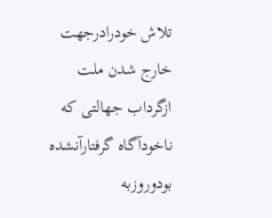تلاش خودرادرجهت خارج شدن ملت ازگرداب جهالتی كه ناخودآگاه گرفتارآنشده بودوروزبه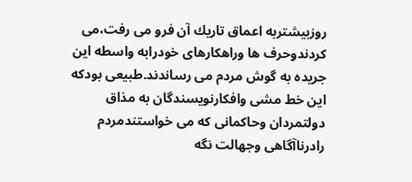روزبیشتربه اعماق تاریك آن فرو می رفت،می كردندوحرف ها وراهكارهای خودرابه واسطه این جریده به گوش مردم می رساندند.طبیعی بودكه این خط مشی وافكارنویسندگان به مذاق دولتمردان وحاكمانی كه می خواستندمردم رادرناآگاهی وجهالت نگه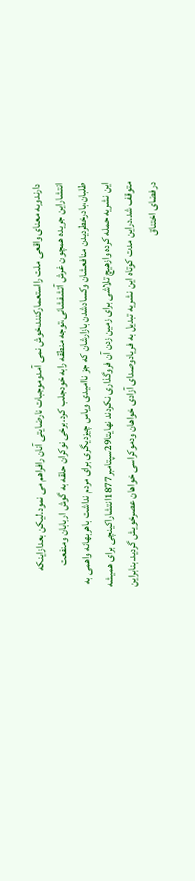دارندوبه معنای واقعی ملت رااستعماركنند،خوش نمی آمدوموجبات نارضایتی آنان رافراهم می نمود.لیكن بعدازاینكه انتشاراین جریده همچون غرش آتشفشانی،توجه منطقه رابه خودجلب كرد.برخی نوكران حلقه به گوش اربابان ومنفعت طلبان،بادرخطردیدن منافعشان وكسادشدن بازارشان كه جز ناامیدی ویاس چیزدیگری برای مردم نداشت باهربهانه واهمی به این نشریه حمله كرده وازهیچ تلاشی برای زمین زدن آن فروگذاری نكردند نهایتا29سپتامبر1877انتشاراكینچی برای همیشه متوقف شد.دراین مدت كوتاه این نشریه تبدیل به فریادوصدای آزادی خواهان ودموكراسی خواهان عصرخویش گردید.بنابراین درفضای اختناق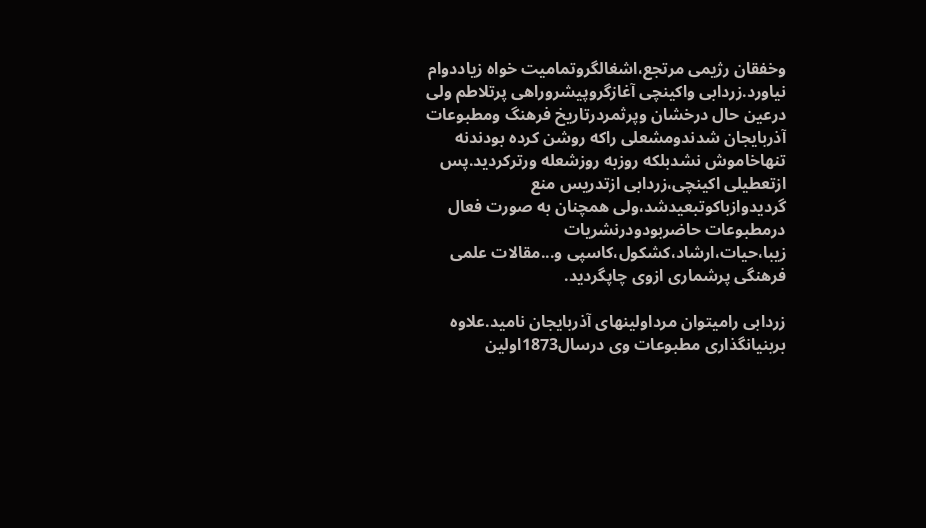وخفقان رژیمی مرتجع،اشغالگروتمامیت خواه زیاددوام نیاورد.زردابی واكینچی آغازگروپیشروراهی پرتلاطم ولی درعین حال درخشان وپرثمردرتاریخ فرهنگ ومطبوعات آذربایجان شدندومشعلی راكه روشن كرده بودندنه تنهاخاموش نشدبلكه روزبه روزشعله ورتركردید.پس ازتعطیلی اكینچی،زردابی ازتدریس منع گردیدوازباكوتبعیدشد،ولی همچنان به صورت فعال درمطبوعات حاضربودودرنشریات زیبا،حیات،ارشاد،كشكول،كاسپی و...مقالات علمی فرهنگی پرشماری ازوی چاپگردید.

زردابی رامیتوان مرداولینهای آذربایجان نامید.علاوه بربنیانگذاری مطبوعات وی درسال1873اولین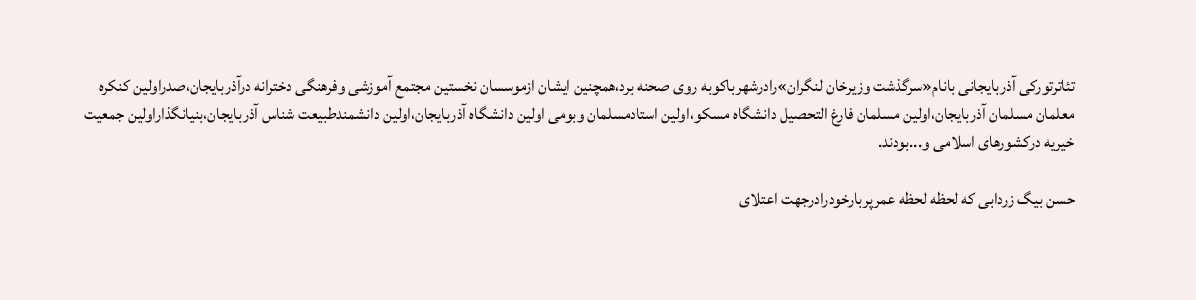تئاترتوركی آذربایجانی بانام«سرگذشت وزیرخان لنگران»رادرشهرباكوبه روی صحنه برد،همچنین ایشان ازموسسان نخستین مجتمع آموزشی وفرهنگی دخترانه درآذربایجان،صدراولین كنكره معلمان مسلمان آذربایجان،اولین مسلمان فارغ التحصیل دانشگاه مسكو،اولین استادمسلمان وبومی اولین دانشگاه آذربایجان،اولین دانشمندطبیعت شناس آذربایجان،بنیانگذاراولین جمعیت خیریه دركشورهای اسلامی و...بودند.

حسن بیگ زردابی كه لحظه لحظه عمرپربارخودرادرجهت اعتلای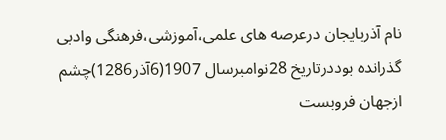نام آذربایجان درعرصه های علمی،آموزشی،فرهنگی وادبی گذرانده بوددرتاریخ 28نوامبرسال 1907(6آذر1286)چشم ازجهان فروبست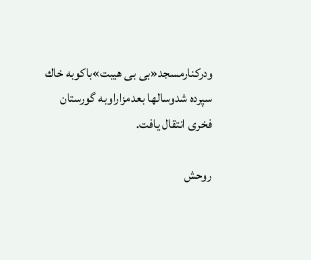ودركنارمسجد«بی بی هیبت»باكوبه خاك سپرده شدوسالها بعدمزاراوبه گورستان فخری انتقال یافت.

روحش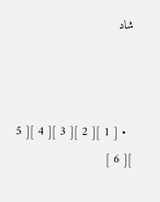شاد



  • [ 1 ][ 2 ][ 3 ][ 4 ][ 5 ][ 6 ]